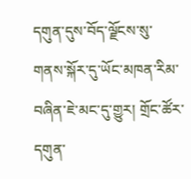དགུན་དུས་བོད་ལྗོངས་སུ་གནས་སྐོར་དུ་ཡོང་མཁན་རིམ་བཞིན་ཇེ་མང་དུ་གྱུར། གྲོང་ཚོར་དགུན་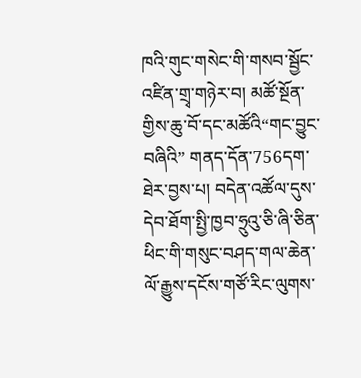ཁའི་གུང་གསེང་གི་གསབ་སྦྱོང་འཛིན་གྲྭ་གཉེར་བ། མཚོ་སྔོན་གྱིས་ཆུ་བོ་དང་མཚོའི“གང་བྱུང་བཞིའི” གནད་དོན་756དག་ཐེར་བྱས་པ། བདེན་འཚོལ་དུས་དེབ་ཐོག་སྤྱི་ཁྱབ་ཧྲུའུ་ཅི་ཞི་ཅིན་ཕིང་གི་གསུང་བཤད་གལ་ཆེན་ལོ་རྒྱུས་དངོས་གཙོ་རིང་ལུགས་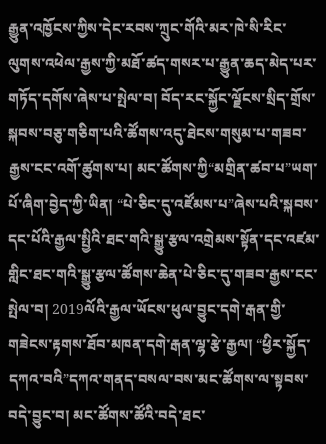རྒྱུན་འཁྱོངས་ཀྱིས་དེང་རབས་ཀྲུང་གོའི་མར་ཁེ་སི་རིང་ལུགས་འཕེལ་རྒྱས་ཀྱི་མཐོ་ཚད་གསར་པ་རྒྱུན་ཆད་མེད་པར་གཏོད་དགོས་ཞེས་པ་སྤེལ་བ། བོད་རང་སྐྱོང་ལྗོངས་སྲིད་གྲོས་སྐབས་བཅུ་གཅིག་པའི་ཚོགས་འདུ་ཐེངས་གསུམ་པ་གཟབ་རྒྱས་ངང་འགོ་ཚུགས་པ། མང་ཚོགས་ཀྱི“མགྲིན་ཚབ་པ”ཡག་པོ་ཞིག་བྱེད་ཀྱི་ཡིན། “པེ་ཅིང་དུ་འཛོམས་པ”ཞེས་པའི་སྐབས་དང་པོའི་རྒྱལ་སྤྱིའི་ཐང་གའི་སྒྱུ་རྩལ་འགྲེམས་སྟོན་དང་འཛམ་གླིང་ཐང་གའི་སྒྱུ་རྩལ་ཚོགས་ཆེན་པེ་ཅིང་དུ་གཟབ་རྒྱས་ངང་སྤེལ་བ། 2019ལོའི་རྒྱལ་ཡོངས་ཕུལ་བྱུང་དགེ་རྒན་གྱི་གཟེངས་རྟགས་ཐོབ་མཁན་དགེ་རྒན་ལྷ་རྩེ་རྒྱལ། “ཕྱིར་སྐྱོད་དཀའ་བའི”དཀའ་གནད་བསལ་བས་མང་ཚོགས་ལ་སྟབས་བདེ་བྱུང་བ། མང་ཚོགས་ཚོའི་བདེ་ཐང་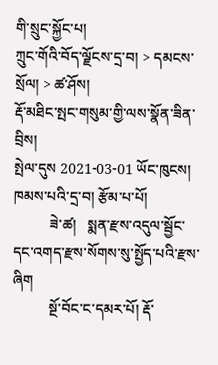གི་སྲུང་སྐྱོང་པ།
ཀྲུང་གོའི་བོད་ལྗོངས་དྲ་བ། > དམངས་སྲོལ། > ཚ་ཤོས།
རྡོ་མཐིང་སྤང་གསུམ་གྱི་ལས་སྣོན་ཟིན་བྲིས།
སྤེལ་དུས 2021-03-01 ཡོང་ཁུངས། ཁམས་པའི་དྲ་བ། རྩོམ་པ་པོ།
          ཟེ་ཚ།   སྨན་རྫས་འདུལ་སྦྱོང་དང་འགད་རྫས་སོགས་སུ་སྤྱོད་པའི་རྫས་ཞིག
          སྔོ་བོང་ང་དམར་པོ། རྡོ་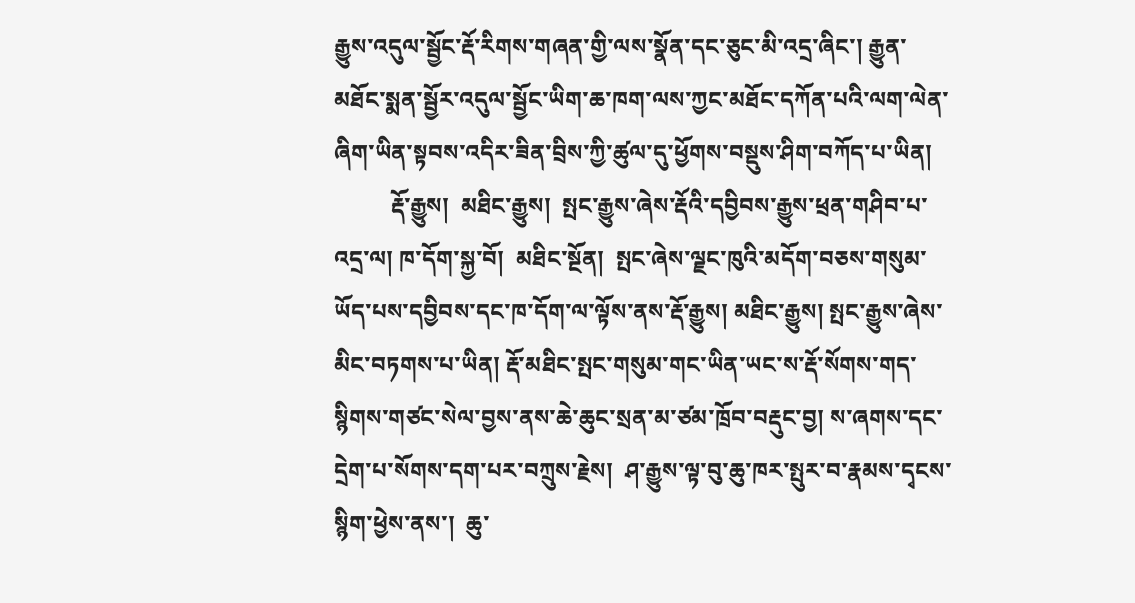རྒྱུས་འདུལ་སྦྱོང་རྡོ་རིགས་གཞན་གྱི་ལས་སྣོན་དང་ཅུང་མི་འདྲ་ཞིང་། རྒྱུན་མཐོང་སྨན་སྦྱོར་འདུལ་སྦྱོང་ཡིག་ཆ་ཁག་ལས་ཀྱང་མཐོང་དཀོན་པའི་ལག་ལེན་ཞིག་ཡིན་སྟབས་འདིར་ཟིན་བྲིས་ཀྱི་ཚུལ་དུ་ཕྱོགས་བསྡུས་ཤིག་བཀོད་པ་ཡིན།
          རྡོ་རྒྱུས།  མཐིང་རྒྱུས།  སྤང་རྒྱུས་ཞེས་རྡོའི་དབྱིབས་རྒྱུས་ཕྲན་གཤིབ་པ་འདྲ་ལ། ཁ་དོག་སྐྱ་བོ།  མཐིང་སྔོན།  སྤང་ཞེས་ལྗང་ཁུའི་མདོག་བཅས་གསུམ་ཡོད་པས་དབྱིབས་དང་ཁ་དོག་ལ་ལྟོས་ནས་རྡོ་རྒྱུས། མཐིང་རྒྱུས། སྤང་རྒྱུས་ཞེས་མིང་བཏགས་པ་ཡིན། རྡོ་མཐིང་སྤང་གསུམ་གང་ཡིན་ཡང་ས་རྡོ་སོགས་གད་སྙིགས་གཙང་སེལ་བྱས་ནས་ཆེ་ཆུང་སྲན་མ་ཙམ་ཁྲོབ་བརྡུང་བྱ། ས་ཞགས་དང་དྲེག་པ་སོགས་དག་པར་བཀྲུས་རྗེས།  ཤ་རྒྱུས་ལྟ་བུ་ཆུ་ཁར་སྤུར་བ་རྣམས་དྭངས་སྙིག་ཕྱེས་ནས་།  ཆུ་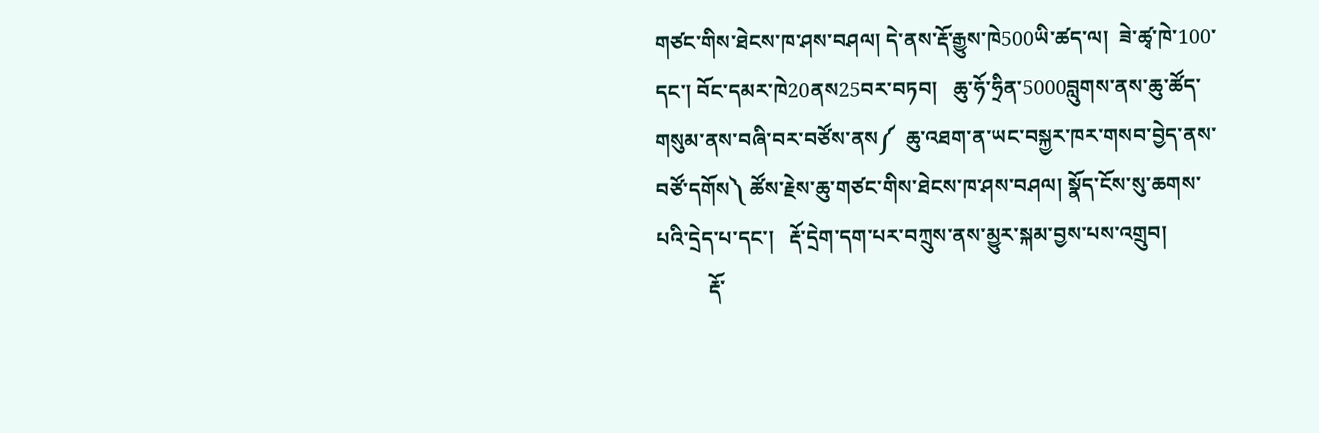གཙང་གིས་ཐེངས་ཁ་ཤས་བཤལ། དེ་ནས་རྡོ་རྒྱུས་ཁེ500ཡི་ཚད་ལ།  ཟེ་ཚྭ་ཁེ་100་དང་། བོང་དམར་ཁེ20ནས25བར་བཏབ།   ཆུ་ཧོ་ཧྲིན་5000བླུགས་ནས་ཆུ་ཚོད་གསུམ་ནས་བཞི་བར་བཙོས་ནས༼  ཆུ་འཐག་ན་ཡང་བསྐྱར་ཁར་གསབ་བྱེད་ནས་བཙོ་དགོས༽ ཚོས་རྗེས་ཆུ་གཙང་གིས་ཐེངས་ཁ་ཤས་བཤལ། སྣོད་ངོས་སུ་ཆགས་པའི་དྲེད་པ་དང་།   རྡོ་དྲེག་དག་པར་བཀྲུས་ནས་མྱུར་སྐམ་བྱས་པས་འགྲུབ།
          རྡོ་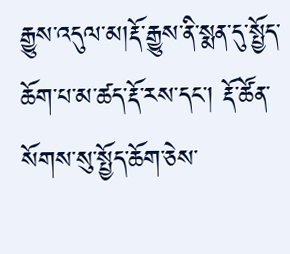རྒྱུས་འདུལ་མ།རྡོ་རྒྱུས་ནི་སྨན་དུ་སྤྱོད་ཆོག་པ་མ་ཚད་རྡོ་རས་དང་། རྡོ་ཚོན་སོགས་སུ་སྤྱོད་ཆོག་ཅེས་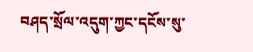བཤད་སྲོལ་འདུག་ཀྱང་དངོས་སུ་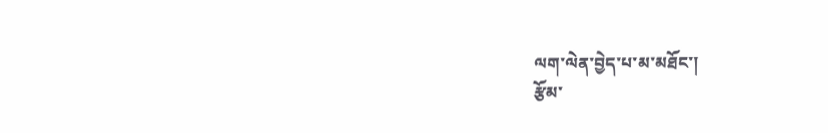ལག་ལེན་བྱེད་པ་མ་མཐོང་།
རྩོམ་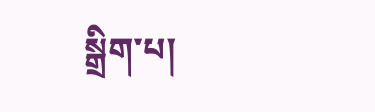སྒྲིག་པ།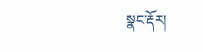སྣང་རྡོར།